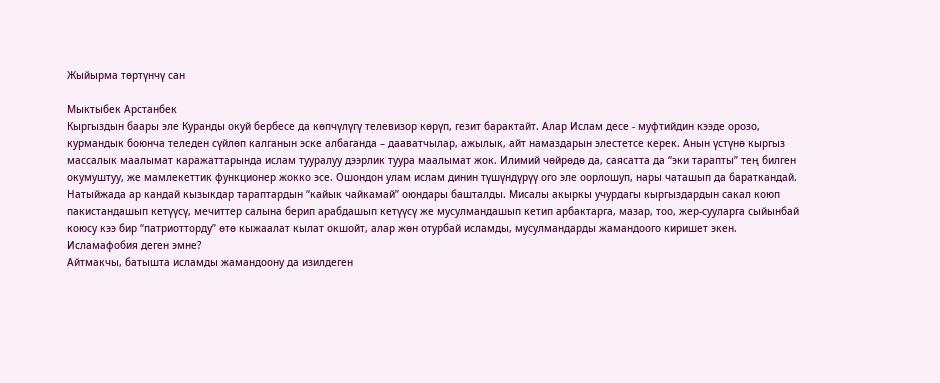Жыйырма төртүнчү сан

Мыктыбек Арстанбек
Кыргыздын баары эле Куранды окуй бербесе да көпчүлүгү телевизор көрүп, гезит барактайт. Алар Ислам десе - муфтийдин кээде орозо, курмандык боюнча теледен сүйлөп калганын эске албаганда – дааватчылар, ажылык, айт намаздарын элестетсе керек. Анын үстүнө кыргыз массалык маалымат каражаттарында ислам тууралуу дээрлик туура маалымат жок. Илимий чөйрөдө да, саясатта да “эки тарапты” тең билген окумуштуу, же мамлекеттик функционер жокко эсе. Ошондон улам ислам динин түшүндүрүү ого эле оорлошуп, нары чаташып да бараткандай. Натыйжада ар кандай кызыкдар тараптардын “кайык чайкамай” оюндары башталды. Мисалы акыркы учурдагы кыргыздардын сакал коюп пакистандашып кетүүсү, мечиттер салына берип арабдашып кетүүсү же мусулмандашып кетип арбактарга, мазар, тоо, жер-сууларга сыйынбай коюсу кээ бир “патриотторду” өтө кыжаалат кылат окшойт, алар жөн отурбай исламды, мусулмандарды жамандоого киришет экен.
Исламафобия деген эмне?
Айтмакчы, батышта исламды жамандоону да изилдеген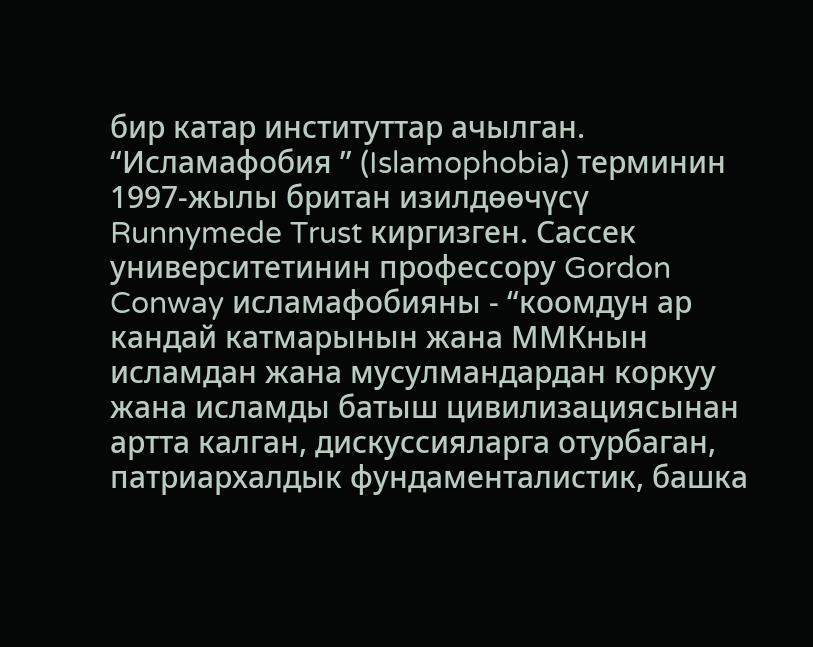бир катар институттар ачылган. “Исламафобия ” (Islamophobia) терминин 1997-жылы британ изилдөөчүсү Runnymede Trust киргизген. Сассек университетинин профессору Gordon Conway исламафобияны - “коомдун ар кандай катмарынын жана ММКнын исламдан жана мусулмандардан коркуу жана исламды батыш цивилизациясынан артта калган, дискуссияларга отурбаган, патриархалдык фундаменталистик, башка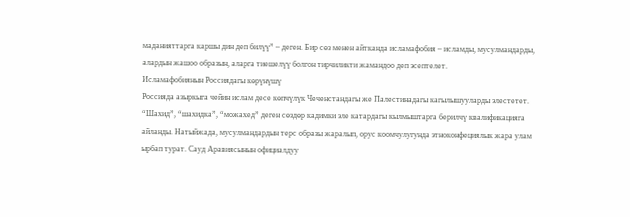маданияттарга каршы дин деп билүү” – деген. Бир сөз менен айтканда исламафобия – исламды, мусулмандарды, алардын жашоо образын, аларга тиешелүү болгон тирчиликти жамандоо деп эсептелет.
Исламафобиянын Россиядагы көрүнүшү
Россияда азыркыга чейин ислам десе көпчүлүк Чеченстандагы же Палестинадагы кагылышууларды элестетет. “Шахид”, “шахидка”, “можахед” деген сөздөр кадимки эле катардагы кылмыштарга берилчү квалификацияга айланды. Натыйжада, мусулмандардын терс образы жаралып, орус коомчулугунда этноконфециялык жара улам ырбап турат. Сауд Аравиясынын официалдуу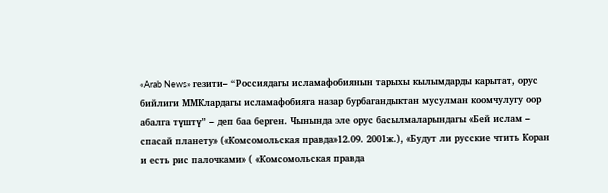«Arab News» гезити– “Россиядагы исламафобиянын тарыхы кылымдарды карытат, орус бийлиги ММКлардагы исламафобияга назар бурбагандыктан мусулман коомчулугу оор абалга түштү” – деп баа берген. Чынында эле орус басылмаларындагы «Бей ислам – спасай планету» («Комсомольская правда»12.09. 2001ж.), «Будут ли русские чтить Коран и есть рис палочками» ( «Комсомольская правда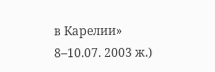в Карелии» 8–10.07. 2003 ж.)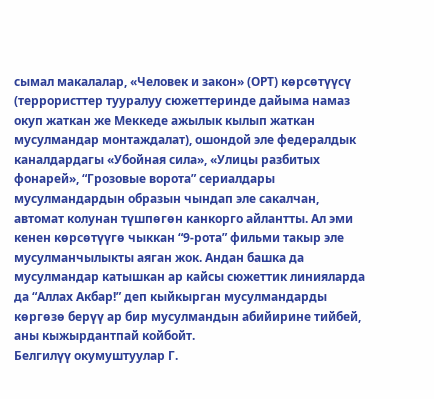сымал макалалар, «Человек и закон» (ОРТ) көрсөтүүсү (террористтер тууралуу сюжеттеринде дайыма намаз окуп жаткан же Меккеде ажылык кылып жаткан мусулмандар монтаждалат), ошондой эле федералдык каналдардагы «Убойная сила», «Улицы разбитых фонарей», “Грозовые ворота” сериалдары мусулмандардын образын чындап эле сакалчан, автомат колунан түшпөгөн канкорго айлантты. Ал эми кенен көрсөтүүгө чыккан “9-рота” фильми такыр эле мусулманчылыкты аяган жок. Андан башка да мусулмандар катышкан ар кайсы сюжеттик линияларда да “Аллах Акбар!” деп кыйкырган мусулмандарды көргөзө берүү ар бир мусулмандын абийирине тийбей, аны кыжырдантпай койбойт.
Белгилүү окумуштуулар Г.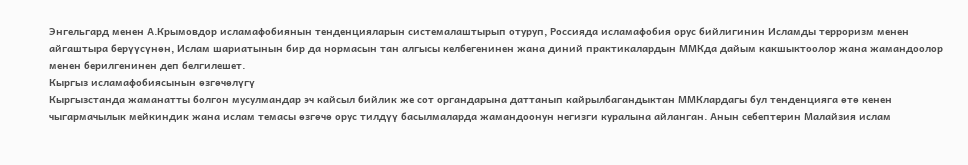Энгельгард менен А.Крымовдор исламафобиянын тенденцияларын системалаштырып отуруп, Россияда исламафобия орус бийлигинин Исламды терроризм менен айгаштыра берүүсүнөн, Ислам шариатынын бир да нормасын тан алгысы келбегенинен жана диний практикалардын ММКда дайым какшыктоолор жана жамандоолор менен берилгенинен деп белгилешет.
Кыргыз исламафобиясынын өзгөчөлүгү
Кыргызстанда жаманатты болгон мусулмандар эч кайсыл бийлик же сот органдарына даттанып кайрылбагандыктан ММКлардагы бул тенденцияга өтө кенен чыгармачылык мейкиндик жана ислам темасы өзгөчө орус тилдүү басылмаларда жамандоонун негизги куралына айланган. Анын себептерин Малайзия ислам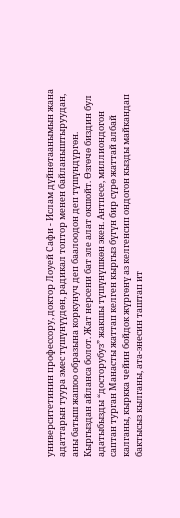университетинин профессору, доктор Лоуей Сафи - Ислам дүйнөтаанымын жана адаттарын туура эмес түшүнүүдөн, радикал топтор менен байланыштыруудан, аны батыш жашоо образына коркунуч деп баалоодон деп түшүндүргөн.
Кыргыздан айланса болот. Жат нерсени бат эле алат окшойт. Өзгөчө биздин бул адатыбызды “досторубуз” жакшы түшүнүшкөн экен. Антпесе, миллиондогон саптан турган Манасты жаттап келген кыргыз бүгүн бир сүрө жаттай албай калганы, кыркка чейин бойдок жүргөнү аз келгенсип ондогон кызды майкандап бактысыз кылганы, ата-энесин таштап ит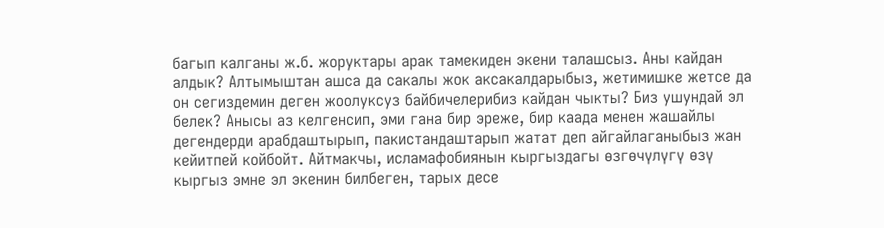багып калганы ж.б. жоруктары арак тамекиден экени талашсыз. Аны кайдан алдык? Алтымыштан ашса да сакалы жок аксакалдарыбыз, жетимишке жетсе да он сегиздемин деген жоолуксуз байбичелерибиз кайдан чыкты? Биз ушундай эл белек? Анысы аз келгенсип, эми гана бир эреже, бир каада менен жашайлы дегендерди арабдаштырып, пакистандаштарып жатат деп айгайлаганыбыз жан кейитпей койбойт. Айтмакчы, исламафобиянын кыргыздагы өзгөчүлүгү өзү кыргыз эмне эл экенин билбеген, тарых десе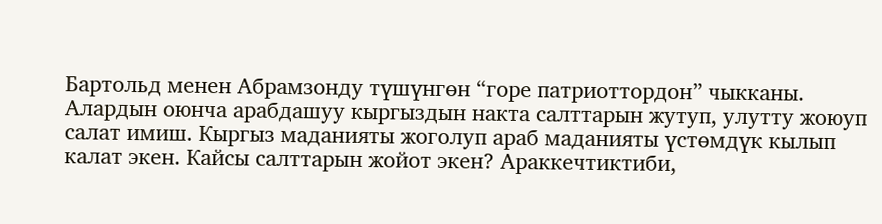Бартольд менен Абрамзонду түшүнгөн “горе патриоттордон” чыкканы. Алардын оюнча арабдашуу кыргыздын накта салттарын жутуп, улутту жоюуп салат имиш. Кыргыз маданияты жоголуп араб маданияты үстөмдүк кылып калат экен. Кайсы салттарын жойот экен? Араккечтиктиби,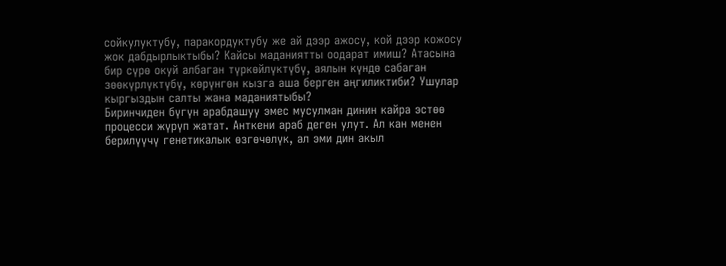сойкулуктубу, паракордуктубу же ай дээр ажосу, кой дээр кожосу жок дабдырлыктыбы? Кайсы маданиятты оодарат имиш? Атасына бир сүрө окуй албаган түркөйлүктүбү, аялын күндө сабаган зөөкүрлүктүбү, көрүнгөн кызга аша берген аңгиликтиби? Ушулар кыргыздын салты жана маданиятыбы?
Биринчиден бүгүн арабдашуу эмес мусулман динин кайра эстөө процесси жүрүп жатат. Анткени араб деген улут. Ал кан менен берилүүчү генетикалык өзгөчөлүк, ал эми дин акыл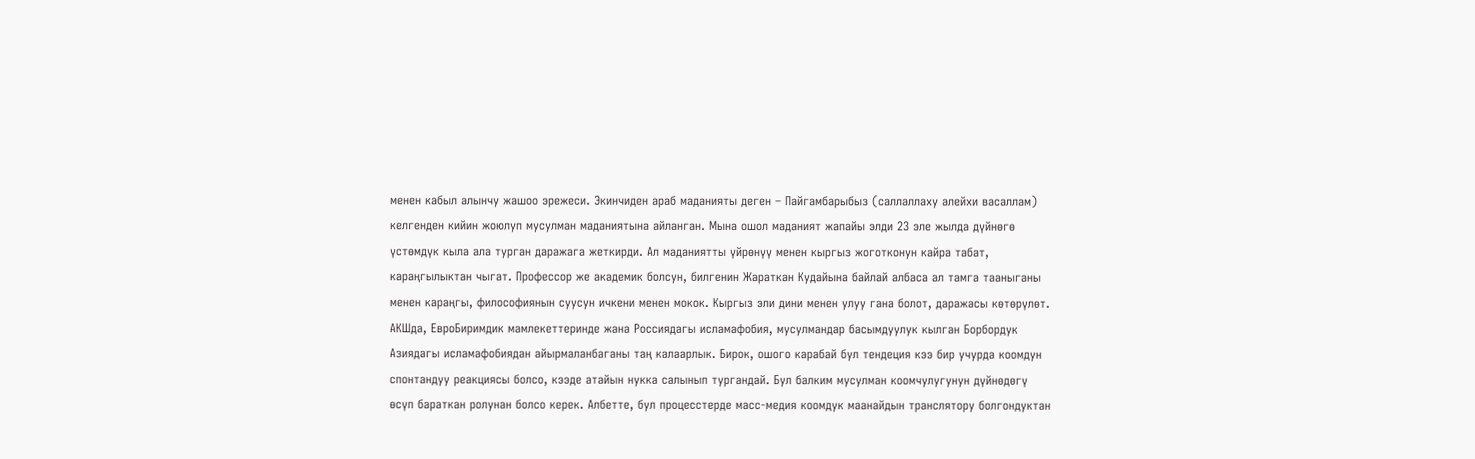менен кабыл алынчу жашоо эрежеси. Экинчиден араб маданияты деген – Пайгамбарыбыз (саллаллаху алейхи васаллам) келгенден кийин жоюлуп мусулман маданиятына айланган. Мына ошол маданият жапайы элди 23 эле жылда дүйнөгө үстөмдүк кыла ала турган даражага жеткирди. Ал маданиятты үйрөнүү менен кыргыз жоготконун кайра табат, караңгылыктан чыгат. Профессор же академик болсун, билгенин Жараткан Кудайына байлай албаса ал тамга тааныганы менен караңгы, философиянын суусун ичкени менен мокок. Кыргыз эли дини менен улуу гана болот, даражасы көтөрүлөт.
АКШда, ЕвроБиримдик мамлекеттеринде жана Россиядагы исламафобия, мусулмандар басымдуулук кылган Борбордук Азиядагы исламафобиядан айырмаланбаганы таң калаарлык. Бирок, ошого карабай бул тендеция кээ бир учурда коомдун спонтандуу реакциясы болсо, кээде атайын нукка салынып тургандай. Бул балким мусулман коомчулугунун дүйнөдөгү өсүп бараткан ролунан болсо керек. Албетте, бул процесстерде масс-медия коомдук маанайдын транслятору болгондуктан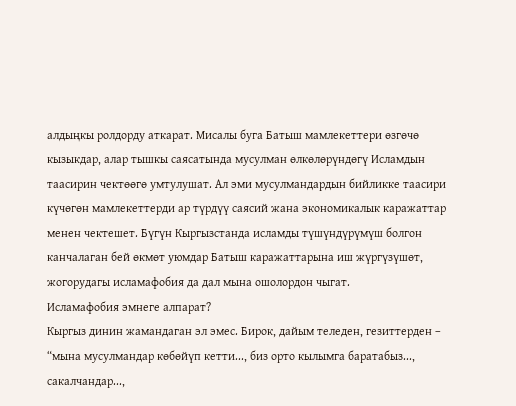алдыңкы ролдорду аткарат. Мисалы буга Батыш мамлекеттери өзгөчө кызыкдар, алар тышкы саясатында мусулман өлкөлөрүндөгү Исламдын таасирин чектөөгө умтулушат. Ал эми мусулмандардын бийликке таасири күчөгөн мамлекеттерди ар түрдүү саясий жана экономикалык каражаттар менен чектешет. Бүгүн Кыргызстанда исламды түшүндүрүмүш болгон канчалаган бей өкмөт уюмдар Батыш каражаттарына иш жүргүзүшөт, жогорудагы исламафобия да дал мына ошолордон чыгат.
Исламафобия эмнеге алпарат?
Кыргыз динин жамандаган эл эмес. Бирок, дайым теледен, гезиттерден – “мына мусулмандар көбөйүп кетти..., биз орто кылымга баратабыз..., сакалчандар...,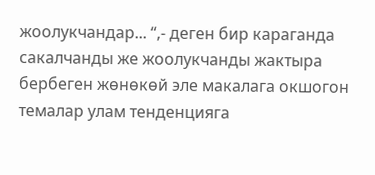жоолукчандар... “,- деген бир караганда сакалчанды же жоолукчанды жактыра бербеген жөнөкөй эле макалага окшогон темалар улам тенденцияга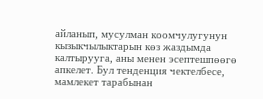айланып, мусулман коомчулугунун кызыкчылыктарын көз жаздымда калтырууга, аны менен эсептешпөөгө апкелет. Бул тенденция чектелбесе, мамлекет тарабынан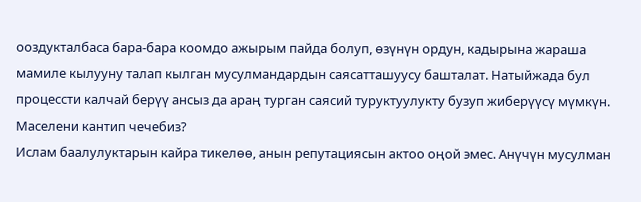ооздукталбаса бара-бара коомдо ажырым пайда болуп, өзүнүн ордун, кадырына жараша мамиле кылууну талап кылган мусулмандардын саясатташуусу башталат. Натыйжада бул процессти калчай берүү ансыз да араң турган саясий туруктуулукту бузуп жиберүүсү мүмкүн.
Маселени кантип чечебиз?
Ислам баалулуктарын кайра тикелөө, анын репутациясын актоо оңой эмес. Анүчүн мусулман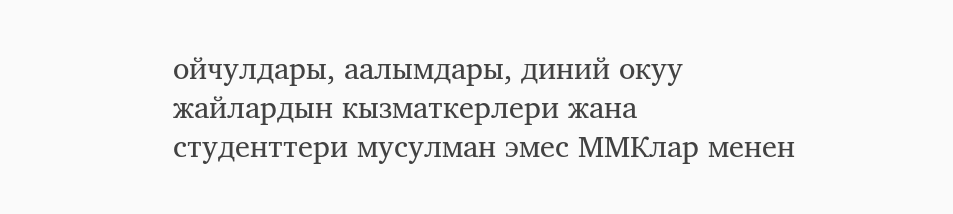ойчулдары, аалымдары, диний окуу жайлардын кызматкерлери жана студенттери мусулман эмес ММКлар менен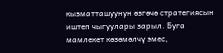кызматташуунун өзгөчө стратегиясын иштеп чыгуулары зарыл. Буга мамлекет көзөмөлчү эмес,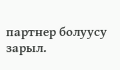партнер болуусу зарыл.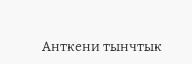Анткени тынчтык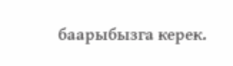баарыбызга керек.